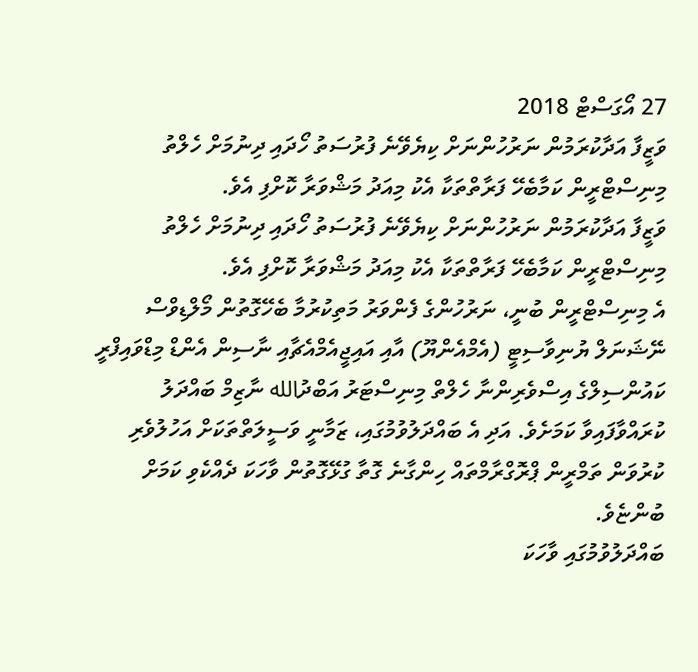27 އޯގަސްޓް 2018
ވަޒީފާ އަދާކުރަމުން ނަރުހުންނަށް ކިޔެވޭނެ ފުރުސަތު ހޯދައި ދިނުމަށް ހެލްތު މިނިސްޓްރީން ކަމާބެހޭ ފަރާތްތަކާ އެކު މިއަދު މަޝްވަރާ ކޮށްފި އެވެ.
ވަޒީފާ އަދާކުރަމުން ނަރުހުންނަށް ކިޔެވޭނެ ފުރުސަތު ހޯދައި ދިނުމަށް ހެލްތު މިނިސްޓްރީން ކަމާބެހޭ ފަރާތްތަކާ އެކު މިއަދު މަޝްވަރާ ކޮށްފި އެވެ.
އެ މިނިސްޓްރީން ބުނީ، ނަރުހުންގެ ފެންވަރު މަތިކުރުމާ ބެހޭގޮތުން މޯލްޑިވްސް ނޭޝަނަލް ޔުނިވާސިޓީ (އެމްއެންޔޫ) އާއި އައިޖީއެމްއެޗާއި ނާސިން އެންޑް މިޑްވައިފްރީ ކައުންސިލްގެ އިސްވެރިންނާ ހެލްތް މިނިސްޓަރު އަބްދުالله ނާޒިމް ބައްދަލު ކުރައްވާފައިވާ ކަމަށެވެ. އަދި އެ ބައްދަލުވުމުގައި، ޒަމާނީ ވަސީލަތްތަކަށް އަހުލުވެރި ކުރުވަން ތަމްރީން ޕްރޮގްރާމްތައް ހިންގާނެ ގޮތާ ގުޅޭގޮތުން ވާހަކަ ދެއްކެވި ކަމަށް ބުންޏެވެ.
ބައްދަލުވުމުގައި ވާހަކަ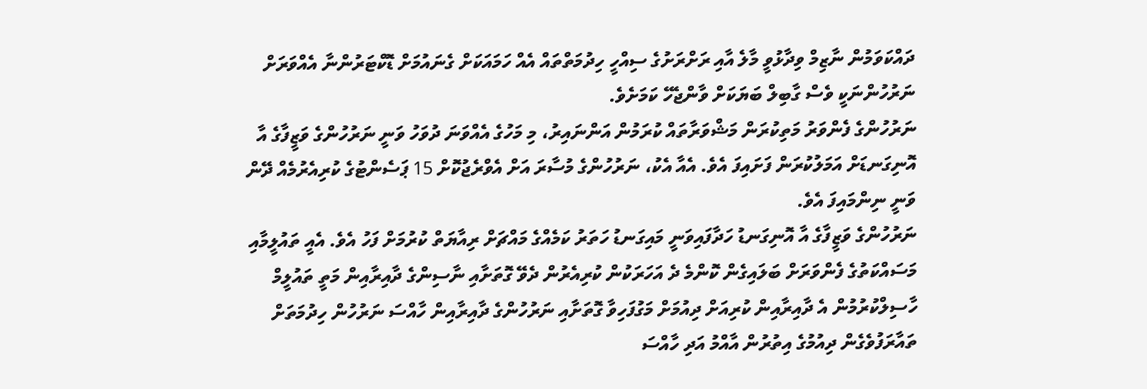ދައްކަވަމުން ނާޒިމް ވިދާޅުވީ މާލެ އާއި ރަށްރަށުގެ ސިއްހީ ހިދުމަތްތައް އެއް ހަމައަކަށް ގެނައުމަށް ޑޮކްޓަރުންނާ އެއްވަރަށް ނަރުހުންނަކީ ވެސް ގާބިލް ބަޔަކަށް ވާންޖެހޭ ކަމަށެވެ.
ނަރުހުންގެ ފެންވަރު މަތިކުރަން މަޝްވަރާތައް ކުރަމުން އަންނައިރު، މި މަހުގެ އެއްވަނަ ދުވަހު ވަނީ ނަރުހުންގެ ވަޒީފާގެ އާ އޮނިގަނޑަށް އަމަލުކުރަން ފަށައިފަ އެވެ. އެއާ އެކު، ނަރުހުންގެ މުސާރަ އަށް އެވްރެޖުކޮށް 15 ޕަސެންޓުގެ ކުރިއެރުމެއް ދޭން ވަނީ ނިންމައިފަ އެވެ.
ނަރުހުންގެ ވަޒީފާގެ އާ އޮނިގަނޑު ހަދާފައިވަނީ މައިގަނޑު ހަތަރު ކަމެއްގެ މައްޗަށް ރިއާޔަތް ކުރުމަށް ފަހު އެވެ. އެއީ ތައުލީމާއި މަސައްކަތުގެ ފެންވަރަށް ބަލައިގެން ކޮންމެ ދެ އަހަރަކުން ކުރިއެރުން ދެވޭ ގޮތަށާއި ނާސިންގެ ދާއިރާއިން މަތީ ތައުލީމް ހާސިލްކުރުމުން އެ ދާއިރާއިން ކުރިއަށް ދިއުމަށް މަގުފަހިވާ ގޮތަށާއި ނަރުހުންގެ ދާއިރާއިން ހާއްސަ ނަރުހުން ހިދުމަތަށް ތައާރަފުވެގެން ދިއުމުގެ އިތުރުން އާއްމު އަދި ހާއްސަ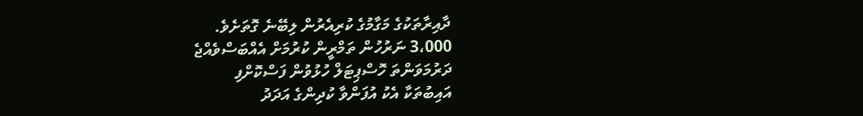ދާއިރާތަކުގެ މަގާމުގެ ކުރިއެރުން ލިބޭނެ ގޮތަށެވެ.
3،000 ނަރުހުން ތަމްރީން ކުރުމަށް އެއްބަސްވެއްޖެ
ދަރުމަވަންތަ ހޮސްޕިޓަލް ހުޅުވުން ފަސްކޮށްފި
އައިބުތަކާ އެކު އުފަންވާ ކުދިންގެ އަދަދު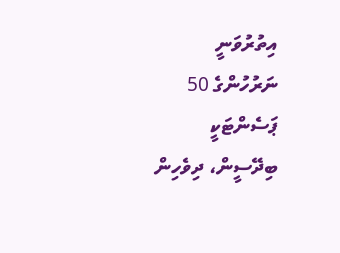އިތުރުވަނީ
ނަރުހުންގެ 50 ޕަސެންޓަކީ ބިދޭސީން، ދިވެހިން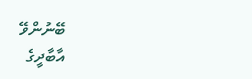ބޭނުންވޭ
އާބާދީގެ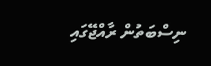ނިސްބަތުން ރާއްޖޭގައި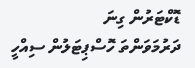ޑޮކްޓަރުން ގިނަ
ދަރުމަވަންތަ ހޮސްޕިޓަލުން ސިއްހީ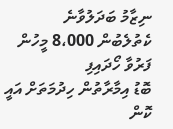ނިޒާމު ބަދަލުވާނެ
ކެތުލެބުން 8،000 މީހުން ފަރުވާ ހޯދައިފި
ބޮޑު އިމާރާތުން ހިދުމަތަށް އައީ ކޮން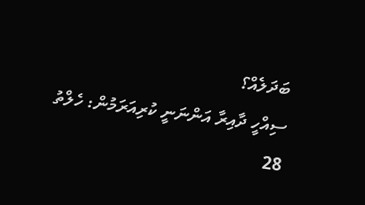ބަދަލެއް؟
ސިއްހީ ދާއިރާ އަންނަނީ ކުރިއަރަމުން: ހެލްތު
28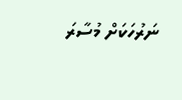ނަރުހަކަށް މުސާރަ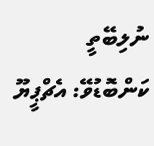ނުލިބޭތީ ކަންބޮޑުވޭ: އެޗްޕީޔޫ